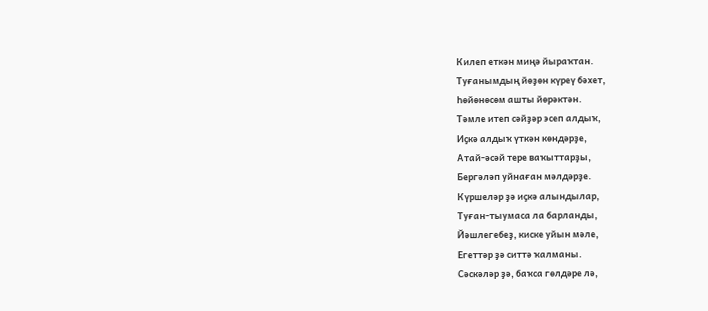Килеп еткән миңә йыраҡтан.
Туғанымдың йөҙөн күреү бәхет,
Һөйөнөсөм ашты йөрәктән.
Тәмле итеп сәйҙәр эсеп алдыҡ,
Иҫкә алдыҡ үткән көндәрҙе,
Атай-әсәй тере ваҡыттарҙы,
Бергәләп уйнаған мәлдәрҙе.
Күршеләр ҙә иҫкә алындылар,
Туған-тыумаса ла барланды,
Йәшлегебеҙ, киске уйын мәле,
Егеттәр ҙә ситтә ҡалманы.
Сәскәләр ҙә, баҡса гөлдәре лә,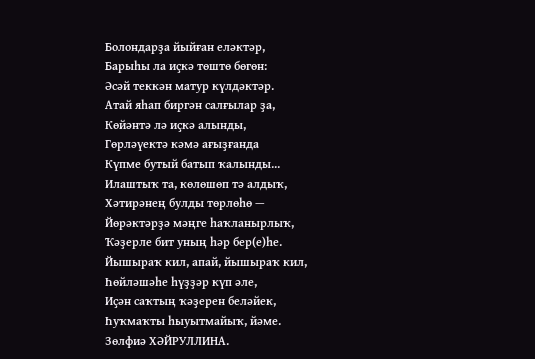Болондарҙа йыйған еләктәр,
Барыһы ла иҫкә төштө бөгөн:
Әсәй теккән матур күлдәктәр.
Атай яһап биргән салғылар ҙа,
Көйәнтә лә иҫкә алынды,
Гөрләүектә кәмә ағыҙғанда
Күпме бутый батып ҡалынды...
Илаштыҡ та, көлөшөп тә алдыҡ,
Хәтирәнең булды төрлөһө —
Йөрәктәрҙә мәңге һаҡланырлыҡ,
Ҡәҙерле бит уның һәр бер(е)һе.
Йышыраҡ кил, апай, йышыраҡ кил,
Һөйләшәһе һүҙҙәр күп әле,
Иҫән саҡтың ҡәҙерен беләйек,
Һуҡмаҡты һыуытмайыҡ, йәме.
Зөлфиә ХӘЙРУЛЛИНА.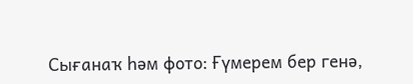Сығанаҡ һәм фото: Ғүмерем бер генә,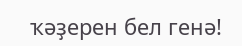ҡәҙерен бел генә!